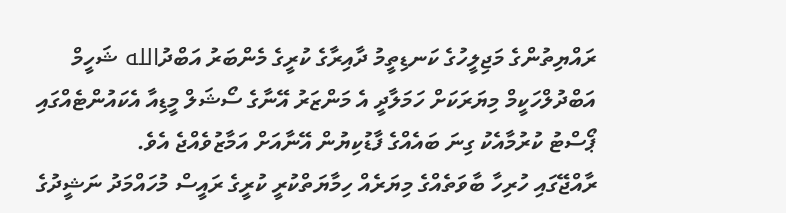ރައްޔިތުންގެ މަޖިލީހުގެ ކަނޑިތީމު ދާއިރާގެ ކުރީގެ މެންބަރު އަބްދުالله ޝަހީމް އަބްދުލްހަކީމް މިޔަރަކަށް ހަމަލާދީ އެ މަންޒަރު އޭނާގެ ސޯޝަލް މީޑިއާ އެކައުންޓެއްގައި ޕޯސްޓު ކުރުމާއެކު ގިނަ ބައެއްގެ ފާޑުކިޔުން އޭނާއަށް އަމާޒުވެއްޖެ އެވެ.
ރާއްޖޭގައި ހުރިހާ ބާވަތެއްގެ މިޔަރެއް ހިމާޔަތްކުރީ ކުރީގެ ރައީސް މުހައްމަދު ނަޝީދުގެ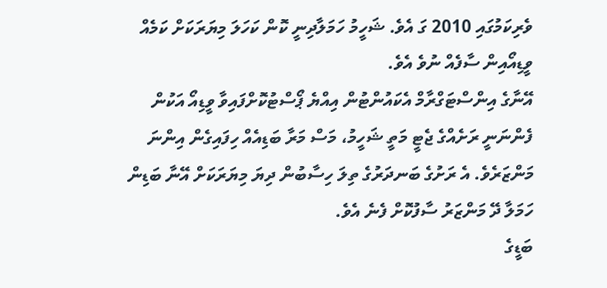ވެރިކަމުގައި 2010 ގަ އެވެ. ޝަހީމު ހަމަލާދިނީ ކޮން ކަހަލަ މިޔަރަކަށް ކަމެއް ވީޑިއޯއިން ސާފެއް ނުވެ އެވެ.
އޭނާގެ އިންސްޓަގްރާމް އެކައުންޓުން އިއްޔެ ޕޯސްޓުކޮށްފައިވާ ވީޑިއޯ އަކުން ފެންނަނީ ރަށެއްގެ ޖެޓީ މަތީ ޝަހީމު، މަސް މަރާ ބަޑިއެއް ހިފައިގެން އިންނަ މަންޒަރެވެ. އެ ރަށުގެ ބަނދަރުގެ ތިލަ ހިސާބުން ދިޔަ މިޔަރަކަށް އޭނާ ބަޑިން ހަމަލާ ދޭ މަންޒަރު ސާފުކޮށް ފެނެ އެވެ.
ބަޑީގެ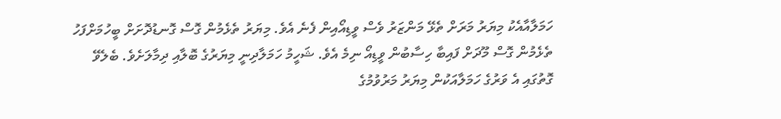ހަމަލާއާއެކު މިޔަރު މަރަށް ތެޅޭ މަންޒަރު ވެސް ވީޑިއޯއިން ފެނެ އެވެ. މިޔަރު ތެޅެމުން ގޮސް ގޮނޑުދޮށަށް ބީހުމަށްފަހު ތެޅެމުން ގޮސް މޫދަށް ފައިބާ ހިސާބުން ވީޑިއޯ ނިމެ އެވެ. ޝަހީމު ހަމަލާދިނީ މިޔަރުގެ ބޮލާއި ދިމާލަށެވެ. ބެލެވޭ ގޮތުގައި އެ ވަރުގެ ހަމަލާއަކުން މިޔަރު މަރުވުމުގެ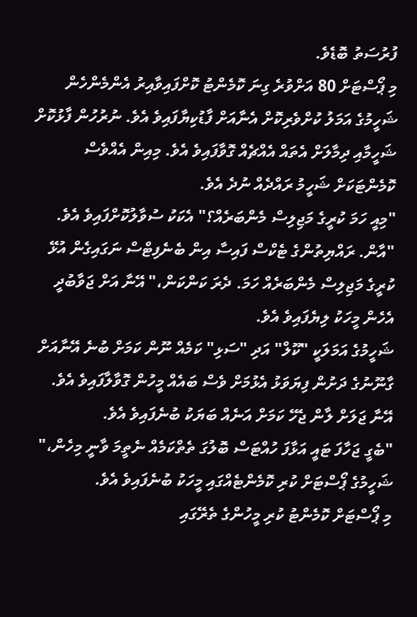ފުރުސަތު ބޮޑެވެ.
މި ޕޯސްޓަށް 80 އަށްވުރެ ގިނަ ކޮމެންޓު ކޮށްފައިވާއިރު އެންމެންހެން ޝަހީމުގެ އަމަލު ކުށްވެރިކޮށް އެނާއަށް ފާޑުކިޔާފައިވެ އެވެ. ނުރުހުން ފާޅުކޮށް ޝަހީމާއި ދިމާލަށް އެތައް އެއްޗެއް ގޮވާފައިވެ އެވެ. މިއިން އެއްވެސް ކޮމެންޓަކަށް ޝަހީމު ރައްދެއް ނުދެ އެވެ.
"މިއީ ހަމަ ކުރީގެ މަޖިލިސް މެންބަރެއް؟" އެކަކު ސުވާލުކޮށްފައިވެ އެވެ. "އާން. ރައްޔިތުންގެ ޓެކްސް ފައިސާ އިން ބެނެފިޓްސް ނަގައިގެން އުޅޭ ކުރީގެ މަޖިލިސް މެންބަރެއް ހަމަ. ދެރަ ކަންކަން،" އޭނާ އަށް ޖަވާބުދީ އެހެން މީހަކު ލިޔެފައިވެ އެވެ.
ޝަހީމުގެ އަމަލަކީ "ކޫލް" އަދި "ސަޅި" ކަމެއް ނޫން ކަމަށް ބުނެ އޭނާއަށް ގާނޫނުގެ ދަށުން ފިޔަވަޅު އެޅުމަށް ވެސް ބައެއް މީހުން ގޮވާލާފައިވެ އެވެ. އޭނާ ޖަލަށް ލާން ޖެހޭ ކަމަށް އަނެއް ބަޔަކު ބުނެފައިވެ އެވެ.
"ބެގީ ޖަހާފަ ޓައީ އަޅާފަ ހުއްޓަސް ބޮލުގަ ތެތްކަމެއް ނެތީމަ ވާނީ މިހެން،" ޝަހީމުގެ ޕޯސްޓަށް ކުރި ކޮމެންޓެއްގައި މީހަކު ބުނެފައިވެ އެވެ.
މި ޕޯސްޓަށް ކޮމެންޓު ކުރި މީހުންގެ ތެރޭގައި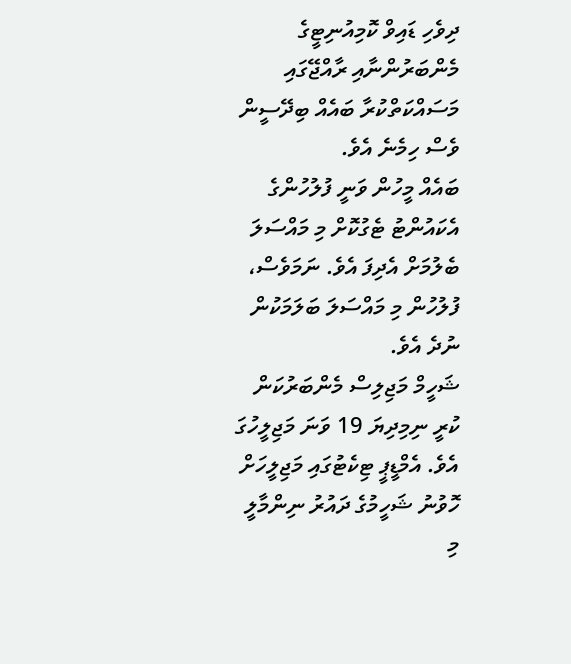ދިވެހި ޑައިވް ކޮމިއުނިޓީގެ މެންބަރުންނާއި ރާއްޖޭގައި މަސައްކަތްކުރާ ބައެއް ބިދޭސީން ވެސް ހިމެނެ އެވެ.
ބައެއް މީހުން ވަނީ ފުލުހުންގެ އެކައުންޓު ޓެގުކޮށް މި މައްސަލަ ބެލުމަށް އެދިފަ އެވެ. ނަމަވެސް، ފުލުހުން މި މައްސަލަ ބަލަމަކުން ނުދެ އެވެ.
ޝަހީމް މަޖިލިސް މެންބަރުކަން ކުރީ ނިމިދިޔަ 19 ވަނަ މަޖިލީހުގަ އެވެ. އެމްޑީޕީ ޓިކެޓުގައި މަޖިލީހަށް ހޮވުނު ޝަހީމުގެ ދައުރު ނިންމާލީ މި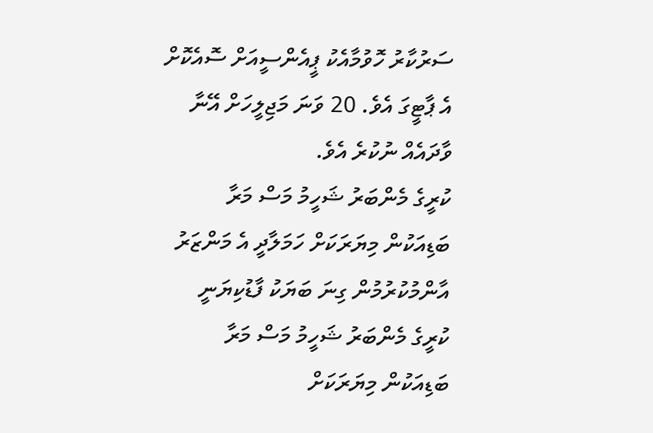ސަރުކާރު ހޮވުމާއެކު ޕީއެންސީއަށް ސޮއެކޮށް އެ ޕާޓީގަ އެވެ. 20 ވަނަ މަޖިލީހަށް އޭނާ ވާދައެއް ނުކުރެ އެވެ.
ކުރީގެ މެންބަރު ޝަހީމު މަސް މަރާ ބަޑިއަކުން މިޔަރަކަށް ހަމަލާދީ އެ މަންޒަރު އާންމުކުރުމުން ގިނަ ބަޔަކު ފާޑުކިޔަނީ ކުރީގެ މެންބަރު ޝަހީމު މަސް މަރާ ބަޑިއަކުން މިޔަރަކަށް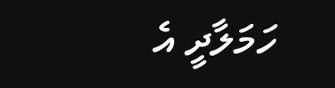ހަމަލާދީ އެ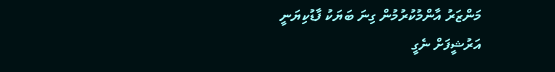މަންޒަރު އާންމުކުރުމުން ގިނަ ބަޔަކު ފާޑުކިޔަނީ
އަރުޝީފަށް ނެގީ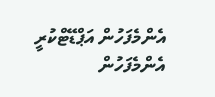އެންމެފަހުން އަޕްޑޭޓްކުރީ
އެންމެފަހުން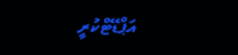އަޕްޑޭޓްކުރީ